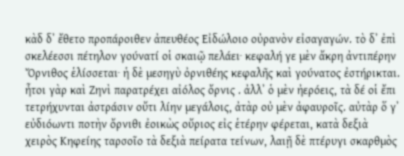κὰδ δʼ ἔθετο προπάροιθεν ἀπευθέος Εἰδώλοιο οὐρανὸν εἰσαγαγών. τὸ δʼ ἐπὶ σκελέεσσι πέτηλον γούνατί οἱ σκαιῷ πελάει· κεφαλή γε μὲν ἄκρη ἀντιπέρην Ὄρνιθος ἑλίσσεται· ἡ δὲ μεσηγὺ ὀρνιθέης κεφαλῆς καὶ γούνατος ἐστήρικται. ἦτοι γὰρ καὶ Ζηνὶ παρατρέχει αἰόλος ὄρνις . ἀλλʼ ὁ μὲν ἠερόεις, τὰ δέ οἱ ἔπι τετρήχυνται ἀστράσιν οὔτι λίην μεγάλοις, ἀτὰρ οὐ μὲν ἀφαυροῖς. αὐτὰρ ὅ γʼ εὐδιόωντι ποτὴν ὄρνιθι ἐοικὼς οὔριος εἰς ἑτέρην φέρεται, κατὰ δεξιὰ χειρὸς Κηφείης ταρσοῖο τὰ δεξιὰ πείρατα τείνων, λαιῇ δὲ πτέρυγι σκαρθμὸς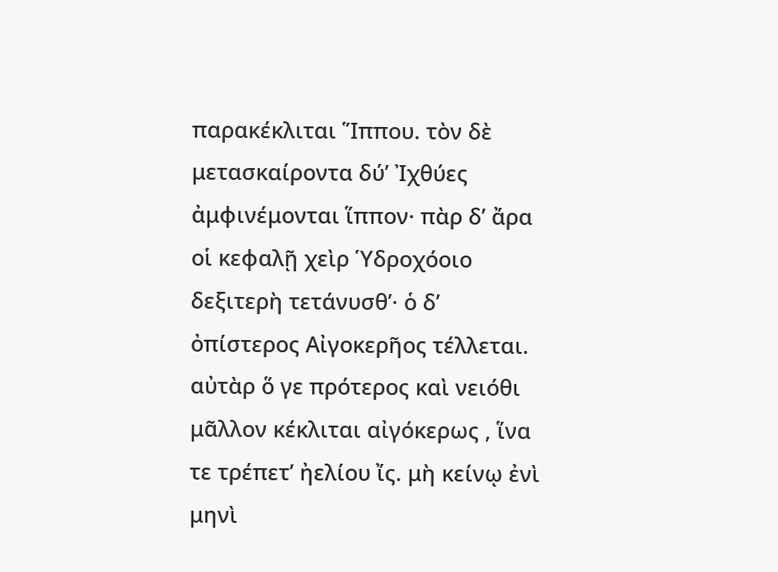παρακέκλιται Ἵππου. τὸν δὲ μετασκαίροντα δύʼ Ἰχθύες ἀμφινέμονται ἵππον· πὰρ δʼ ἄρα οἱ κεφαλῇ χεὶρ Ὑδροχόοιο δεξιτερὴ τετάνυσθʼ· ὁ δʼ ὀπίστερος Αἰγοκερῆος τέλλεται. αὐτὰρ ὅ γε πρότερος καὶ νειόθι μᾶλλον κέκλιται αἰγόκερως , ἵνα τε τρέπετʼ ἠελίου ἴς. μὴ κείνῳ ἐνὶ μηνὶ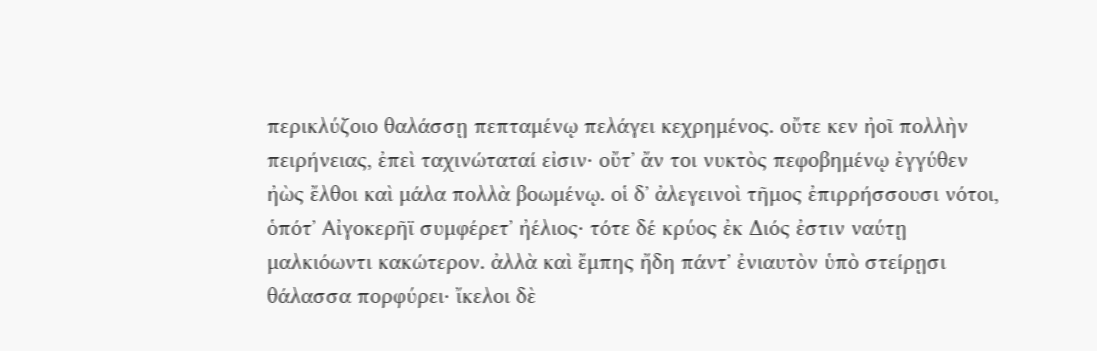περικλύζοιο θαλάσσῃ πεπταμένῳ πελάγει κεχρημένος. οὔτε κεν ἠοῖ πολλὴν πειρήνειας, ἐπεὶ ταχινώταταί εἰσιν· οὔτʼ ἄν τοι νυκτὸς πεφοβημένῳ ἐγγύθεν ἠὼς ἔλθοι καὶ μάλα πολλὰ βοωμένῳ. οἱ δʼ ἀλεγεινοὶ τῆμος ἐπιρρήσσουσι νότοι, ὁπότʼ Αἰγοκερῆϊ συμφέρετʼ ἠέλιος· τότε δέ κρύος ἐκ Διός ἐστιν ναύτῃ μαλκιόωντι κακώτερον. ἀλλὰ καὶ ἔμπης ἤδη πάντʼ ἐνιαυτὸν ὑπὸ στείρῃσι θάλασσα πορφύρει· ἴκελοι δὲ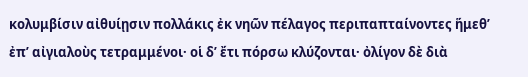κολυμβίσιν αἰθυίῃσιν πολλάκις ἐκ νηῶν πέλαγος περιπαπταίνοντες ἥμεθʼ ἐπʼ αἰγιαλοὺς τετραμμένοι· οἱ δʼ ἔτι πόρσω κλύζονται· ὀλίγον δὲ διὰ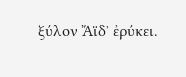ξύλον Ἄϊδʼ ἐρύκει.